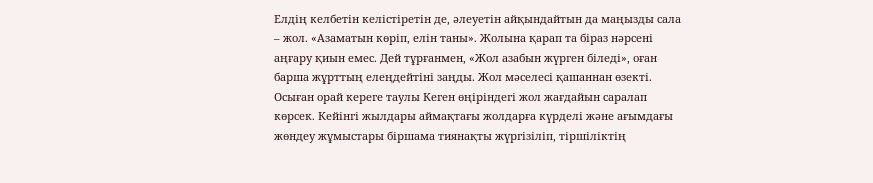Елдің келбетін келістіретін де, әлеуетін айқындайтын да маңызды сала – жол. «Азаматын көріп, елін таны». Жолына қарап та біраз нәрсені аңғару қиын емес. Дей тұрғанмен, «Жол азабын жүрген біледі», оған барша жұрттың елеңдейтіні заңды. Жол мәселесі қашаннан өзекті. Осыған орай кереге таулы Кеген өңіріндегі жол жағдайын саралап көрсек. Кейінгі жылдары аймақтағы жолдарға күрделі және ағымдағы жөндеу жұмыстары біршама тиянақты жүргізіліп, тіршіліктің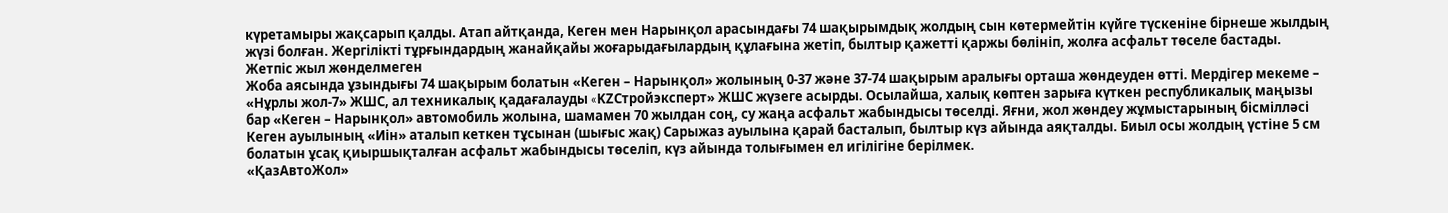күретамыры жақсарып қалды. Атап айтқанда, Кеген мен Нарынқол арасындағы 74 шақырымдық жолдың сын көтермейтін күйге түскеніне бірнеше жылдың жүзі болған. Жергілікті тұрғындардың жанайқайы жоғарыдағылардың құлағына жетіп, былтыр қажетті қаржы бөлініп, жолға асфальт төселе бастады.
Жетпіс жыл жөнделмеген
Жоба аясында ұзындығы 74 шақырым болатын «Кеген – Нарынқол» жолының 0-37 және 37-74 шақырым аралығы орташа жөндеуден өтті. Мердігер мекеме – «Нұрлы жол-7» ЖШС, ал техникалық қадағалауды «KZСтройэксперт» ЖШС жүзеге асырды. Осылайша, халық көптен зарыға күткен республикалық маңызы бар «Кеген – Нарынқол» автомобиль жолына, шамамен 70 жылдан соң, су жаңа асфальт жабындысы төселді. Яғни, жол жөндеу жұмыстарының бісмілләсі Кеген ауылының «Иін» аталып кеткен тұсынан (шығыс жақ) Сарыжаз ауылына қарай басталып, былтыр күз айында аяқталды. Биыл осы жолдың үстіне 5 см болатын ұсақ қиыршықталған асфальт жабындысы төселіп, күз айында толығымен ел игілігіне берілмек.
«ҚазАвтоЖол»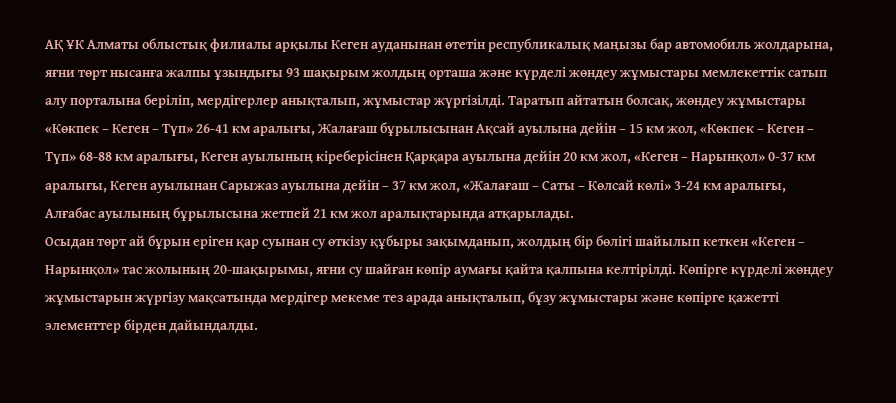АҚ ҰК Алматы облыстық филиалы арқылы Кеген ауданынан өтетін республикалық маңызы бар автомобиль жолдарына, яғни төрт нысанға жалпы ұзындығы 93 шақырым жолдың орташа және күрделі жөндеу жұмыстары мемлекеттік сатып алу порталына беріліп, мердігерлер анықталып, жұмыстар жүргізілді. Таратып айтатын болсақ, жөндеу жұмыстары «Көкпек – Кеген – Түп» 26-41 км аралығы, Жалағаш бұрылысынан Ақсай ауылына дейін – 15 км жол, «Көкпек – Кеген – Түп» 68-88 км аралығы, Кеген ауылының кіреберісінен Қарқара ауылына дейін 20 км жол, «Кеген – Нарынқол» 0-37 км аралығы, Кеген ауылынан Сарыжаз ауылына дейін – 37 км жол, «Жалағаш – Саты – Көлсай көлі» 3-24 км аралығы, Алғабас ауылының бұрылысына жетпей 21 км жол аралықтарында атқарылады.
Осыдан төрт ай бұрын еріген қар суынан су өткізу құбыры зақымданып, жолдың бір бөлігі шайылып кеткен «Кеген – Нарынқол» тас жолының 20-шақырымы, яғни су шайған көпір аумағы қайта қалпына келтірілді. Көпірге күрделі жөндеу жұмыстарын жүргізу мақсатында мердігер мекеме тез арада анықталып, бұзу жұмыстары және көпірге қажетті элементтер бірден дайындалды.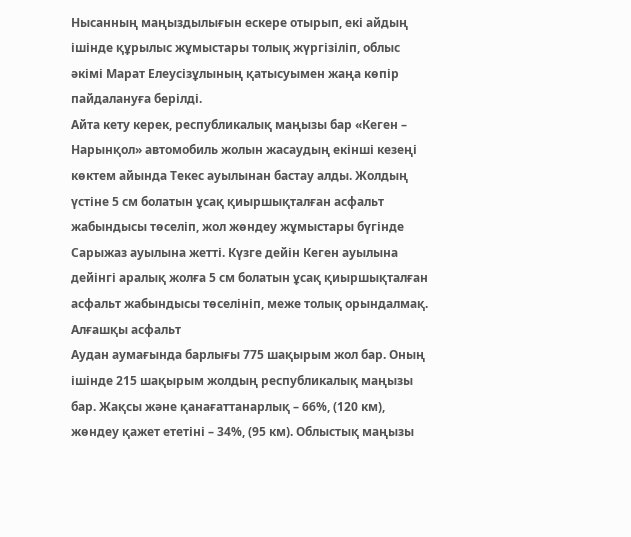Нысанның маңыздылығын ескере отырып, екі айдың ішінде құрылыс жұмыстары толық жүргізіліп, облыс әкімі Марат Елеусізұлының қатысуымен жаңа көпір пайдалануға берілді.
Айта кету керек, республикалық маңызы бар «Кеген – Нарынқол» автомобиль жолын жасаудың екінші кезеңі көктем айында Текес ауылынан бастау алды. Жолдың үстіне 5 см болатын ұсақ қиыршықталған асфальт жабындысы төселіп, жол жөндеу жұмыстары бүгінде Сарыжаз ауылына жетті. Күзге дейін Кеген ауылына дейінгі аралық жолға 5 см болатын ұсақ қиыршықталған асфальт жабындысы төселініп, меже толық орындалмақ.
Алғашқы асфальт
Аудан аумағында барлығы 775 шақырым жол бар. Оның ішінде 215 шақырым жолдың республикалық маңызы бар. Жақсы және қанағаттанарлық – 66%, (120 км), жөндеу қажет ететіні – 34%, (95 км). Облыстық маңызы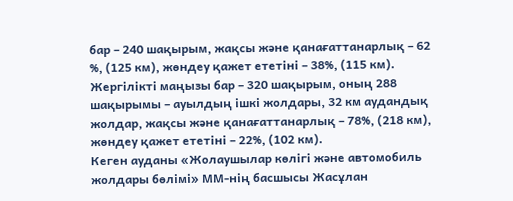бар – 240 шақырым, жақсы және қанағаттанарлық – 62 %, (125 км), жөндеу қажет ететіні – 38%, (115 км). Жергілікті маңызы бар – 320 шақырым, оның 288 шақырымы – ауылдың ішкі жолдары, 32 км аудандық жолдар, жақсы және қанағаттанарлық – 78%, (218 км), жөндеу қажет ететіні – 22%, (102 км).
Кеген ауданы «Жолаушылар көлігі және автомобиль жолдары бөлімі» ММ-нің басшысы Жасұлан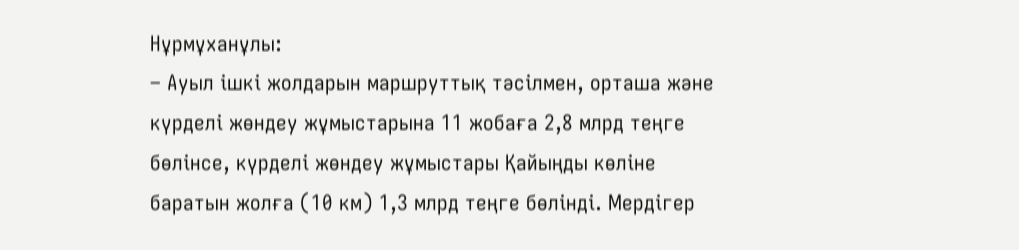Нұрмұханұлы:
– Ауыл ішкі жолдарын маршруттық тәсілмен, орташа және күрделі жөндеу жұмыстарына 11 жобаға 2,8 млрд теңге бөлінсе, күрделі жөндеу жұмыстары Қайыңды көліне баратын жолға (10 км) 1,3 млрд теңге бөлінді. Мердігер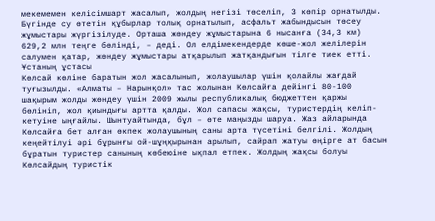мекемемен келісімшарт жасалып, жолдың негізі төселіп, 3 көпір орнатылды. Бүгінде су өтетін құбырлар толық орнатылып, асфальт жабындысын төсеу жұмыстары жүргізілуде. Орташа жөндеу жұмыстарына 6 нысанға (34,3 км) 629,2 млн теңге бөлінді, – деді. Ол елдімекендерде көше-жол желілерін салумен қатар, жөндеу жұмыстары атқарылып жатқандығын тілге тиек етті.
Ұстаның ұстасы
Көлсай көліне баратын жол жасалынып, жолаушылар үшін қолайлы жағдай туғызылды. «Алматы – Нарынқол» тас жолынан Көлсайға дейінгі 80-100 шақырым жолды жөндеу үшін 2009 жылы республикалық бюджеттен қаржы бөлініп, жол қиындығы артта қалды. Жол сапасы жақсы, туристердің келіп-кетуіне ыңғайлы. Шынтуайтында, бұл – өте маңызды шаруа. Жаз айларында Көлсайға бет алған өкпек жолаушының саны арта түсетіні белгілі. Жолдың кеңейтілуі әрі бұрынғы ой-шұңқырынан арылып, сайрап жатуы өңірге ат басын бұратын туристер санының көбеюіне ықпал етпек. Жолдың жақсы болуы Көлсайдың туристік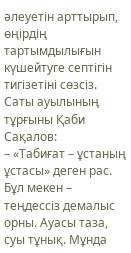әлеуетін арттырып, өңірдің тартымдылығын күшейтуге септігін тигізетіні сөзсіз.
Саты ауылының тұрғыны Қаби Сақалов:
– «Табиғат – ұстаның ұстасы» деген рас. Бұл мекен – теңдессіз демалыс орны. Ауасы таза, суы тұнық. Мұнда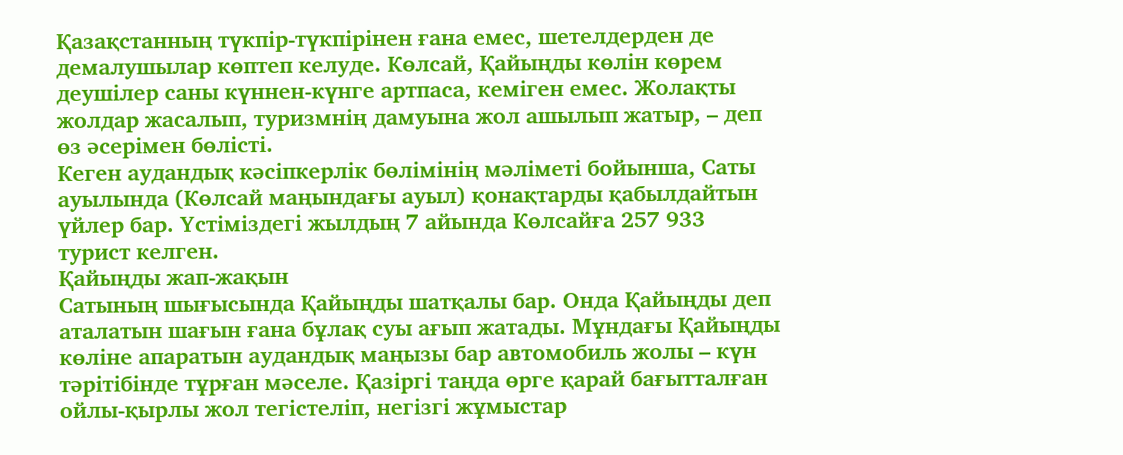Қазақстанның түкпір-түкпірінен ғана емес, шетелдерден де демалушылар көптеп келуде. Көлсай, Қайыңды көлін көрем деушілер саны күннен-күнге артпаса, кеміген емес. Жолақты жолдар жасалып, туризмнің дамуына жол ашылып жатыр, – деп өз әсерімен бөлісті.
Кеген аудандық кәсіпкерлік бөлімінің мәліметі бойынша, Саты ауылында (Көлсай маңындағы ауыл) қонақтарды қабылдайтын үйлер бар. Үстіміздегі жылдың 7 айында Көлсайға 257 933 турист келген.
Қайыңды жап-жақын
Сатының шығысында Қайыңды шатқалы бар. Онда Қайыңды деп аталатын шағын ғана бұлақ суы ағып жатады. Мұндағы Қайыңды көліне апаратын аудандық маңызы бар автомобиль жолы – күн тәрітібінде тұрған мәселе. Қазіргі таңда өрге қарай бағытталған ойлы-қырлы жол тегістеліп, негізгі жұмыстар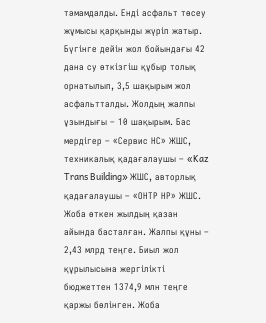тәмамдалды. Енді асфальт төсеу жұмысы қарқынды жүріп жатыр. Бүгінге дейін жол бойындағы 42 дана су өткізгіш құбыр толық орнатылып, 3,5 шақырым жол асфальтталды. Жолдың жалпы ұзындығы – 10 шақырым. Бас мердігер – «Сервис НС» ЖШС, техникалық қадағалаушы – «Kaz Trans Building» ЖШС, авторлық қадағалаушы – «ОНТР НР» ЖШС. Жоба өткен жылдың қазан айында басталған. Жалпы құны – 2,43 млрд теңге. Биыл жол құрылысына жергілікті бюджеттен 1374,9 млн теңге қаржы бөлінген. Жоба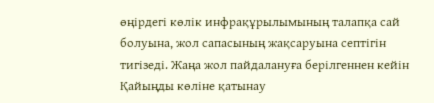өңірдегі көлік инфрақұрылымының талапқа сай болуына, жол сапасының жақсаруына септігін тигізеді. Жаңа жол пайдалануға берілгеннен кейін Қайыңды көліне қатынау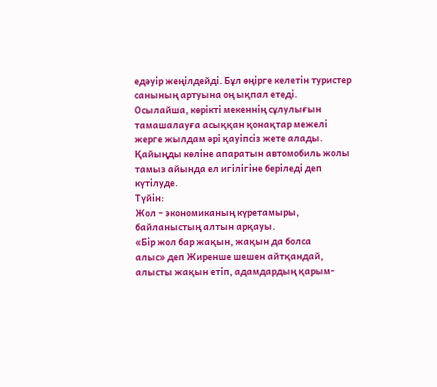едәуір жеңілдейді. Бұл өңірге келетін туристер санының артуына оң ықпал етеді. Осылайша, көрікті мекеннің сұлулығын тамашалауға асыққан қонақтар межелі жерге жылдам әрі қауіпсіз жете алады. Қайыңды көліне апаратын автомобиль жолы тамыз айында ел игілігіне беріледі деп күтілуде.
Түйін:
Жол – экономиканың күретамыры, байланыстың алтын арқауы.
«Бір жол бар жақын, жақын да болса
алыс» деп Жиренше шешен айтқандай, алысты жақын етіп, адамдардың қарым-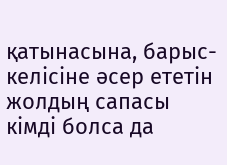қатынасына, барыс-келісіне әсер ететін жолдың сапасы кімді болса да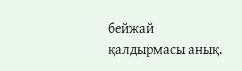бейжай қалдырмасы анық.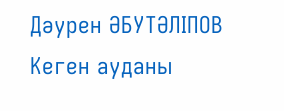Дәурен ӘБУТӘЛІПОВ
Кеген ауданы